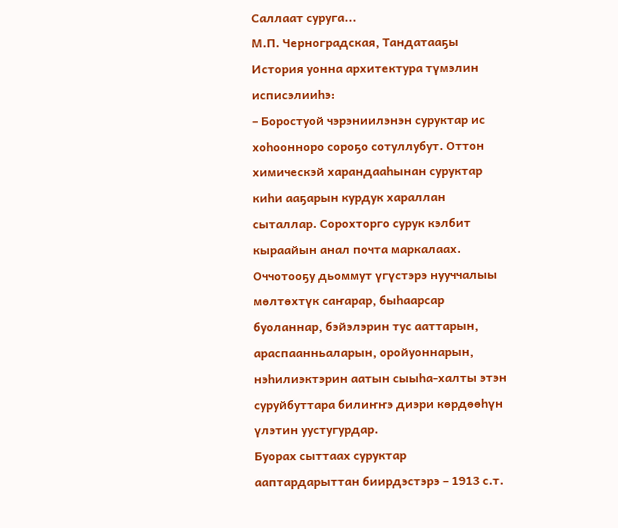Саллаат суруга...
М.П. Черноградская, Тандатааҕы История уонна архитектура түмэлин исписэлииһэ:
– Боростуой чэрэниилэнэн суруктар ис хоһоонноро сороҕо сотуллубут. Оттон химическэй харандааһынан суруктар киһи ааҕарын курдук хараллан сыталлар. Сорохторго сурук кэлбит кыраайын анал почта маркалаах.
Оччотооҕу дьоммут үгүстэрэ нууччалыы мөлтөхтүк саҥарар, быһаарсар буоланнар, бэйэлэрин тус ааттарын, араспаанньаларын, оройуоннарын, нэһилиэктэрин аатын сыыһа-халты этэн суруйбуттара билиҥҥэ диэри көрдөөһүн үлэтин уустугурдар.
Буорах сыттаах суруктар ааптардарыттан биирдэстэрэ – 1913 с.т.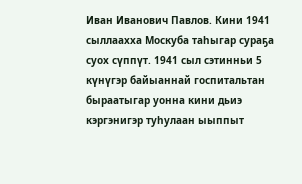Иван Иванович Павлов. Кини 1941 сыллаахха Москуба таһыгар сураҕа суох сүппүт. 1941 сыл сэтинньи 5 күнүгэр байыаннай госпитальтан быраатыгар уонна кини дьиэ кэргэнигэр туһулаан ыыппыт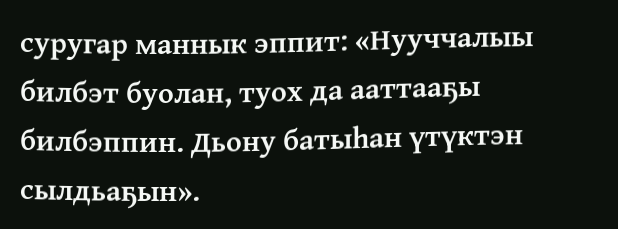суругар маннык эппит: «Нууччалыы билбэт буолан, туох да ааттааҕы билбэппин. Дьону батыһан үтүктэн сылдьаҕын».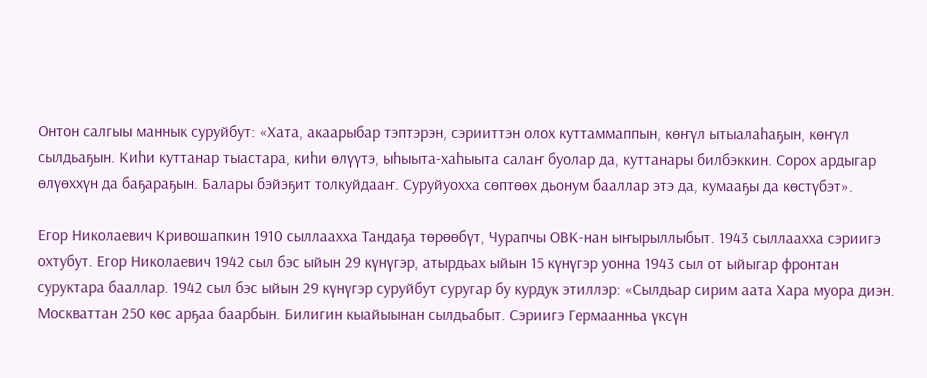Онтон салгыы маннык суруйбут: «Хата, акаарыбар тэптэрэн, сэрииттэн олох куттаммаппын, көҥүл ытыалаһаҕын, көҥүл сылдьаҕын. Киһи куттанар тыастара, киһи өлүүтэ, ыһыыта-хаһыыта салаҥ буолар да, куттанары билбэккин. Сорох ардыгар өлүөххүн да баҕараҕын. Балары бэйэҕит толкуйдааҥ. Суруйуохха сөптөөх дьонум бааллар этэ да, кумааҕы да көстүбэт».

Егор Николаевич Кривошапкин 1910 сыллаахха Тандаҕа төрөөбүт, Чурапчы ОВК-нан ыҥырыллыбыт. 1943 сыллаахха сэриигэ охтубут. Егор Николаевич 1942 сыл бэс ыйын 29 күнүгэр, атырдьах ыйын 15 күнүгэр уонна 1943 сыл от ыйыгар фронтан суруктара бааллар. 1942 сыл бэс ыйын 29 күнүгэр суруйбут суругар бу курдук этиллэр: «Сылдьар сирим аата Хара муора диэн. Москваттан 250 көс арҕаа баарбын. Билигин кыайыынан сылдьабыт. Сэриигэ Гермаанньа үксүн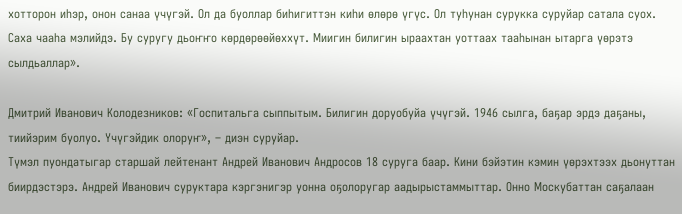хотторон иһэр, онон санаа үчүгэй. Ол да буоллар биһигиттэн киһи өлөрө үгүс. Ол туһунан сурукка суруйар сатала суох. Саха чааһа мэлийдэ. Бу суругу дьоҥҥо көрдөрөөйөххүт. Миигин билигин ыраахтан уоттаах тааһынан ытарга үөрэтэ сылдьаллар».

Дмитрий Иванович Колодезников: «Госпитальга сыппытым. Билигин доруобуйа үчүгэй. 1946 сылга, баҕар эрдэ даҕаны, тиийэрим буолуо. Үчүгэйдик олоруҥ», – диэн суруйар.
Түмэл пуондатыгар старшай лейтенант Андрей Иванович Андросов 18 суруга баар. Кини бэйэтин кэмин үөрэхтээх дьонуттан биирдэстэрэ. Андрей Иванович суруктара кэргэнигэр уонна оҕолоругар аадырыстаммыттар. Онно Москубаттан саҕалаан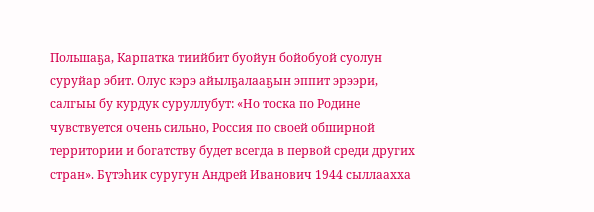Польшаҕа, Карпатка тиийбит буойун бойобуой суолун суруйар эбит. Олус кэрэ айылҕалааҕын эппит эрээри, салгыы бу курдук суруллубут: «Но тоска по Родине чувствуется очень сильно, Россия по своей обширной территории и богатству будет всегда в первой среди других стран». Бүтэһик суругун Андрей Иванович 1944 сыллаахха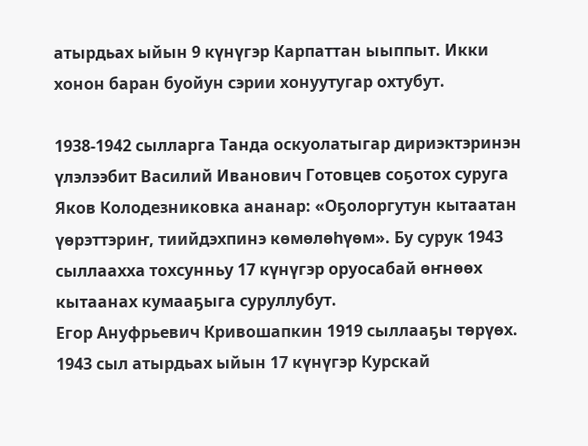атырдьах ыйын 9 күнүгэр Карпаттан ыыппыт. Икки хонон баран буойун сэрии хонуутугар охтубут.

1938-1942 сылларга Танда оскуолатыгар дириэктэринэн үлэлээбит Василий Иванович Готовцев соҕотох суруга Яков Колодезниковка ананар: «Оҕолоргутун кытаатан үөрэттэриҥ, тиийдэхпинэ көмөлөһүөм». Бу сурук 1943 сыллаахха тохсунньу 17 күнүгэр оруосабай өҥнөөх кытаанах кумааҕыга суруллубут.
Егор Ануфрьевич Кривошапкин 1919 сыллааҕы төрүөх. 1943 сыл атырдьах ыйын 17 күнүгэр Курскай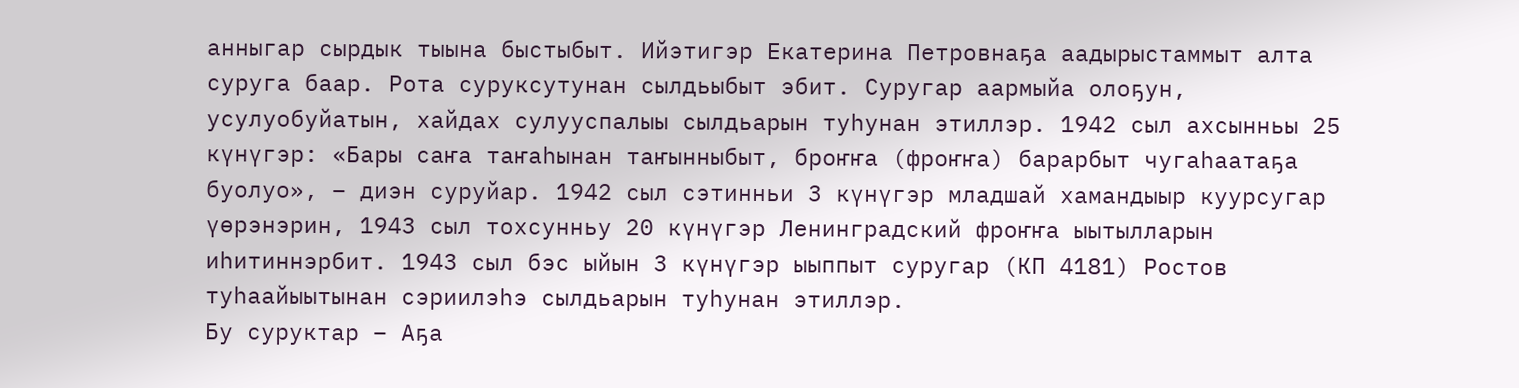анныгар сырдык тыына быстыбыт. Ийэтигэр Екатерина Петровнаҕа аадырыстаммыт алта суруга баар. Рота суруксутунан сылдьыбыт эбит. Суругар аармыйа олоҕун, усулуобуйатын, хайдах сулууспалыы сылдьарын туһунан этиллэр. 1942 сыл ахсынньы 25 күнүгэр: «Бары саҥа таҥаһынан таҥынныбыт, броҥҥа (фроҥҥа) барарбыт чугаһаатаҕа буолуо», – диэн суруйар. 1942 сыл сэтинньи 3 күнүгэр младшай хамандыыр куурсугар үөрэнэрин, 1943 сыл тохсунньу 20 күнүгэр Ленинградский фроҥҥа ыытылларын иһитиннэрбит. 1943 сыл бэс ыйын 3 күнүгэр ыыппыт суругар (КП 4181) Ростов туһаайыытынан сэриилэһэ сылдьарын туһунан этиллэр.
Бу суруктар – Аҕа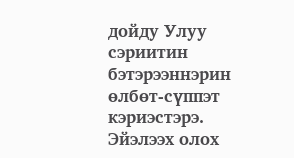дойду Улуу сэриитин бэтэрээннэрин өлбөт-сүппэт кэриэстэрэ. Эйэлээх олох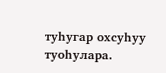туһугар охсуһуу туоһулара.